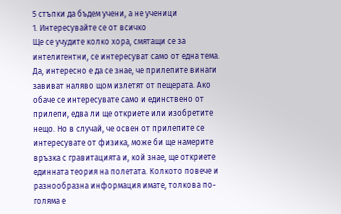5 стъпки да бъдем учени, а не ученици
1. Интересувайте се от всичко
Ще се учудите колко хора, смятащи се за интелигентни, се интересуват само от една тема. Да, интересно е да се знае, че прилепите винаги завиват наляво щом излетят от пещерата. Ако обаче се интересувате само и единствено от прилепи, едва ли ще откриете или изобретите нещо. Но в случай, че освен от прилепите се интересувате от физика, може би ще намерите връзка с гравитацията и, кой знае, ще откриете единната теория на полетата. Колкото повече и разнообразна информация имате, толкова по-голяма е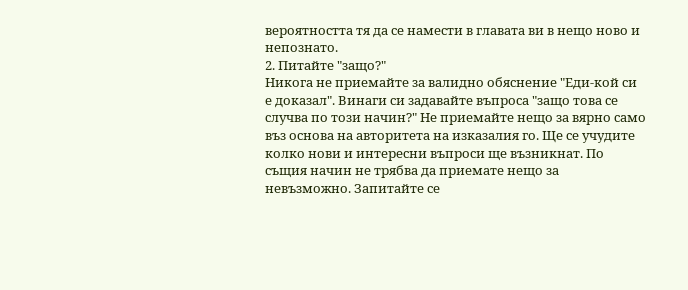вероятността тя да се намести в главата ви в нещо ново и непознато.
2. Питайте "защо?"
Никога не приемайте за валидно обяснение "Еди-кой си е доказал". Винаги си задавайте въпроса "защо това се случва по този начин?" Не приемайте нещо за вярно само въз основа на авторитета на изказалия го. Ще се учудите колко нови и интересни въпроси ще възникнат. По същия начин не трябва да приемате нещо за невъзможно. Запитайте се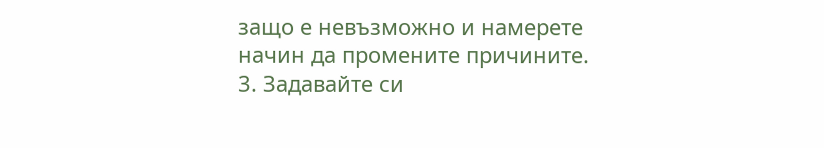защо е невъзможно и намерете начин да промените причините.
3. Задавайте си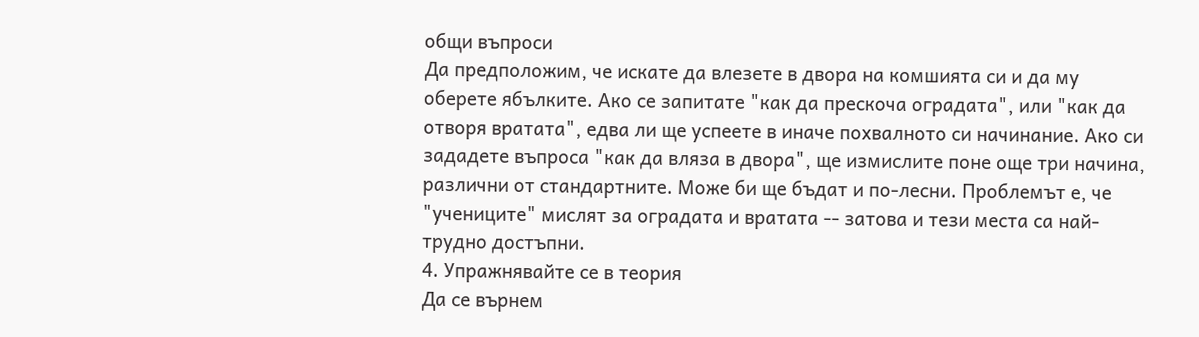общи въпроси
Да предположим, че искате да влезете в двора на комшията си и да му оберете ябълките. Ако се запитате "как да прескоча оградата", или "как да отворя вратата", едва ли ще успеете в иначе похвалното си начинание. Ако си зададете въпроса "как да вляза в двора", ще измислите поне още три начина, различни от стандартните. Може би ще бъдат и по-лесни. Проблемът е, че "учениците" мислят за оградата и вратата -- затова и тези места са най-трудно достъпни.
4. Упражнявайте се в теория
Да се върнем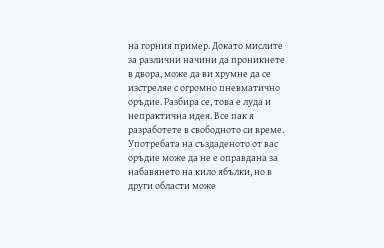на горния пример. Докато мислите за различни начини да проникнете в двора, може да ви хрумне да се изстреляе с огромно пневматично оръдие. Разбира се, това е луда и непрактична идея. Все пак я разработете в свободното си време. Употребата на създаденото от вас оръдие може да не е оправдана за набавянето на кило ябълки, но в други области може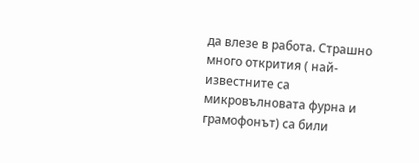да влезе в работа. Страшно много открития ( най-известните са микровълновата фурна и грамофонът) са били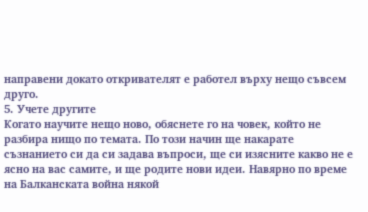направени докато откривателят е работел върху нещо съвсем друго.
5. Учете другите
Когато научите нещо ново, обяснете го на човек, който не разбира нищо по темата. По този начин ще накарате съзнанието си да си задава въпроси, ще си изясните какво не е ясно на вас самите, и ще родите нови идеи. Навярно по време на Балканската война някой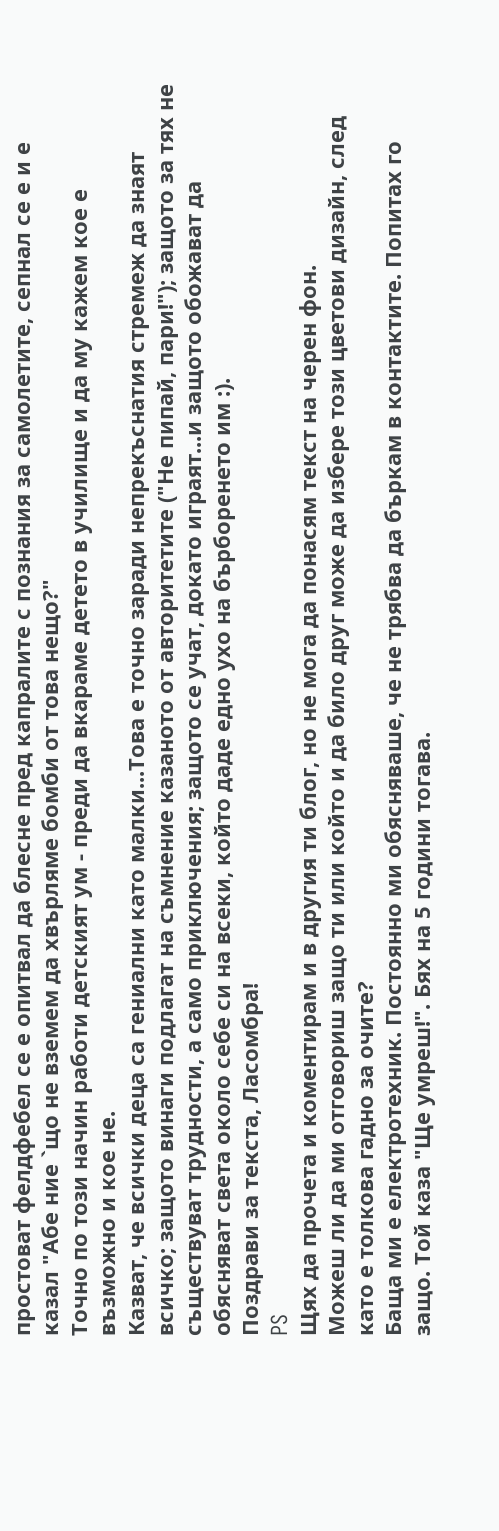простоват фелдфебел се е опитвал да блесне пред капралите с познания за самолетите, сепнал се е и е казал "Абе ние `що не вземем да хвърляме бомби от това нещо?"
Точно по този начин работи детският ум - преди да вкараме детето в училище и да му кажем кое е възможно и кое не.
Казват, че всички деца са гениални като малки...Това е точно заради непрекъснатия стремеж да знаят всичко; защото винаги подлагат на съмнение казаното от авторитетите ("Не пипай, пари!"); защото за тях не съществуват трудности, а само приключения; защото се учат, докато играят...и защото обожават да обясняват света около себе си на всеки, който даде едно ухо на бърборенето им :).
Поздрави за текста, Ласомбра!
PS
Щях да прочета и коментирам и в другия ти блог, но не мога да понасям текст на черен фон.
Можеш ли да ми отговориш защо ти или който и да било друг може да избере този цветови дизайн, след като е толкова гадно за очите?
Баща ми е електротехник. Постоянно ми обясняваше, че не трябва да бъркам в контактите. Попитах го защо. Той каза "Ще умреш!". Бях на 5 години тогава.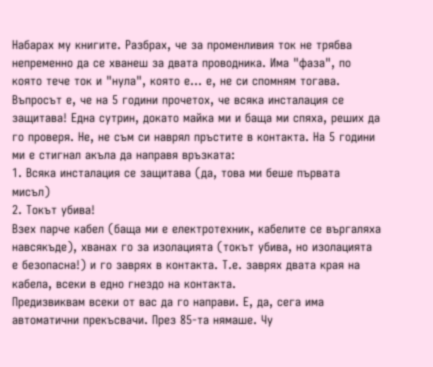Набарах му книгите. Разбрах, че за променливия ток не трябва непременно да се хванеш за двата проводника. Има "фаза", по която тече ток и "нула", която е... е, не си спомням тогава.
Въпросът е, че на 5 години прочетох, че всяка инсталация се защитава! Една сутрин, докато майка ми и баща ми спяха, реших да го проверя. Не, не съм си наврял пръстите в контакта. На 5 години ми е стигнал акъла да направя връзката:
1. Всяка инсталация се защитава (да, това ми беше първата мисъл)
2. Токът убива!
Взех парче кабел (баща ми е електротехник, кабелите се въргаляха навсякъде), хванах го за изолацията (токът убива, но изолацията е безопасна!) и го заврях в контакта. Т.е. заврях двата края на кабела, всеки в едно гнездо на контакта.
Предизвиквам всеки от вас да го направи. Е, да, сега има автоматични прекъсвачи. През 85-та нямаше. Чу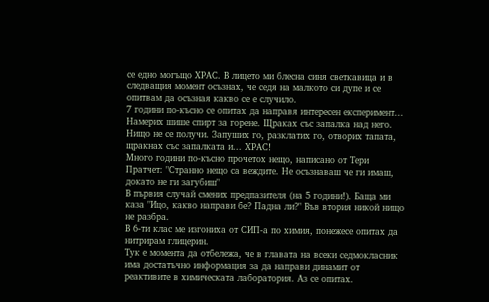се едно могъщо ХРАС. В лицето ми блесна синя светкавица и в следващия момент осъзнах, че седя на малкото си дупе и се опитвам да осъзная какво се е случило.
7 години по-късно се опитах да направя интересен експеримент... Намерих шише спирт за горене. Щраках със запалка над него. Нищо не се получи. Запуших го, разклатих го, отворих тапата, щракнах със запалката и... ХРАС!
Много години по-късно прочетох нещо, написано от Тери Пратчет: "Странно нещо са веждите. Не осъзнаваш че ги имаш, докато не ги загубиш"
В първия случай смених предпазителя (на 5 години!). Баща ми каза "Ицо, какво направи бе? Падна ли?" Във втория никой нищо не разбра.
В 6-ти клас ме изгониха от СИП-а по химия, понежесе опитах да нитрирам глицерин.
Тук е момента да отбележа, че в главата на всеки седмокласник има достатъчно информация за да направи динамит от реактивите в химическата лаборатория. Аз се опитах.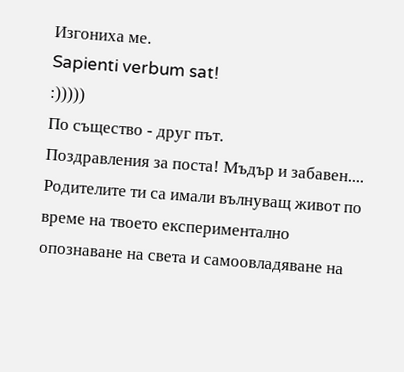Изгониха ме.
Sapienti verbum sat!
:)))))
По същество - друг път.
Поздравления за поста! Мъдър и забавен....
Родителите ти са имали вълнуващ живот по време на твоето експериментално опознаване на света и самоовладяване на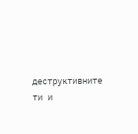деструктивните ти и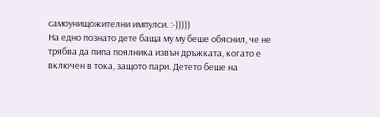самоунищожителни импулси. :-)))))
На едно познато дете баща му му беше обяснил, че не трябва да пипа поялника извън дръжката, когато е включен в тока, защото пари. Детето беше на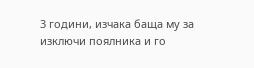3 години, изчака баща му за изключи поялника и го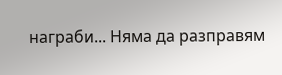награби... Няма да разправям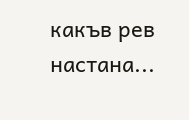какъв рев настана...